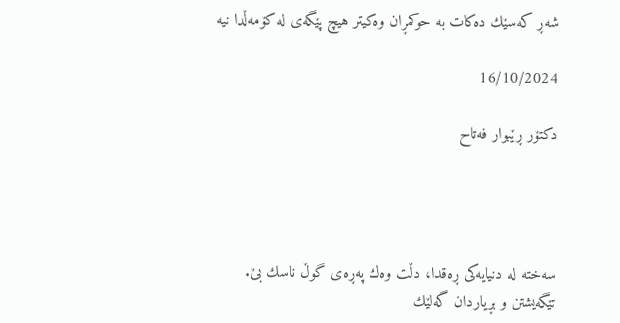شەڕ کەسێك دەکات بە حوکمڕان وەکیتر هیچ پێگەی لە کۆمەڵدا نیە

16/10/2024

دکتۆر ڕێبوار فەتاح




سەختە لە دنیایەکی ڕەقدا، دڵت وەك پەڕەی گوڵ ناسك بێ. تێگەیشتن و بڕیاردان گەلێك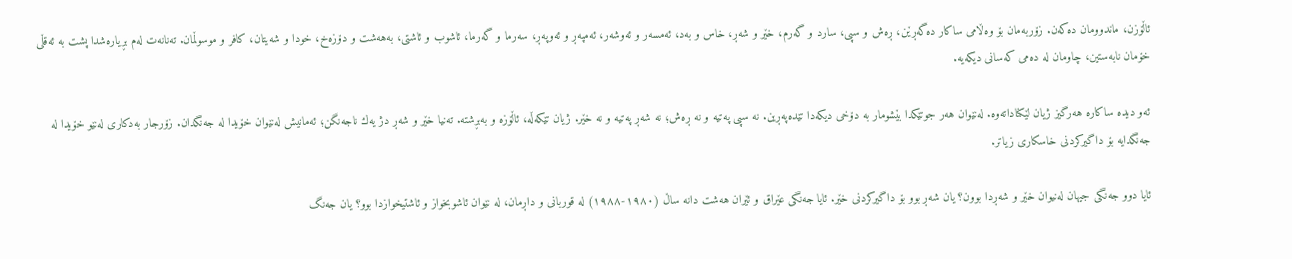ئاڵۆزن، ماندوومان دەکەن. زۆربەمان بۆ وەڵامی ساکار دەگەڕێن، ڕەش و سپی، سارد و گەرم، خێر و شەڕ، خاس و بەد، ئەمسەر و ئەوشەر، ئەمپەڕ و ئەوپەڕ، سەرما و گەرما، ئاشوب و ئاشتی، بەهەشت و دۆزەخ، خودا و شەیتان، کافر و موسوڵمان. تەنانەت لەم بڕیارەشدا پشت بە ئەقڵی خۆمان نابەستین، چاومان لە دەمی کەسانی دیکەیە.

ئەو دیدە ساکارە هەرگیز ژیان لێكناداتەوە. لەنێوان هەر جوتێکدا بێشومار بە دۆخی دیکەدا تێدەپەڕین. نە سپی پەتیە و نە ڕەش؛ نە شەڕ پەتیە و نە خێر. ژیان تێکەڵە، ئاڵۆزە و بەبڕشتە. تەنیا خێر و شەڕ دژ یەك ناجەنگن؛ ئەمانیش لەنێوان خۆیدا لە جەنگدان. زۆرجار بەدکاری لەنێو خۆیدا لە جەنگدایە بۆ داگیرکردنی خاسکاری زیاتر.

ئایا دوو جەنگی جیهان لەنیوان خێر و شەڕدا بوون؟ یان شەڕ بوو بۆ داگیرکردنی خێر. ئایا جەنگی عێراق و ئێران هەشت دانە ساڵ (١٩٨٠-١٩٨٨) لە قوربانی و داڕمان، لە نێوان ئاشوبخواز و ئاشتیخوازدا بوو؟ یان جەنگ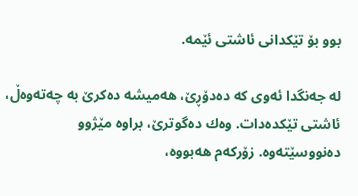بوو بۆ تێکدانی ئاشتی ئێمە.

لە جەنگدا ئەوی کە دەدۆڕێ، هەمیشە دەکرێ بە چەتەوەڵ، ئاشتی تێکدەدات. وەك دەگوترێ، براوە مێژوو دەنووسێتەوە. زۆرکەم هەبووە،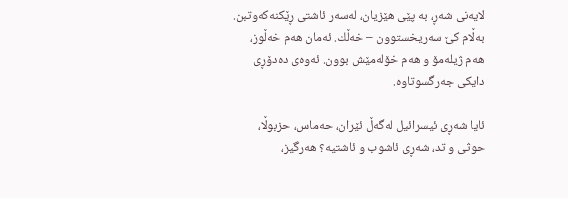لایەنی شەڕ، بە پێی هێزیان، لەسەر ئاشتی ڕێکنەکەوتبن. بەڵام کێ سەریخستوون – خەڵك. ئەمان هەم خەڵوز، هەم ژیلەمۆ و هەم خۆلەمێش بوون. ئەوەی دەدۆڕی دایکی جەرگسوتاوە.

ئایا شەڕی ئیسرائیل لەگەڵ ئێران، حەماس، حزبوڵا، حوثی و تد، شەڕی ئاشوب و ئاشتیە؟ هەرگیز،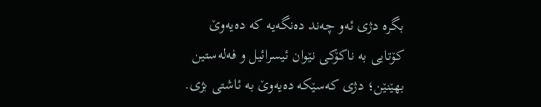بگرە دژی ئەو چەند دەنگەیە کە دەیەوێ کۆتایی بە ناکۆکی نێوان ئیسرائیل و فەلەستین بهێنێن؛ دژی کەسێکە دەیەوێ بە ئاشتی بژی.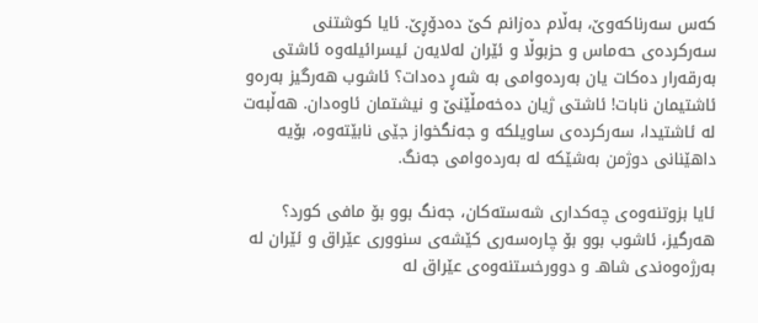کەس سەرناکەوێ، بەڵام دەزانم کێ دەدۆڕێ. ئایا کوشتنی سەرکردەی حەماس و حزبوڵا و ئێران لەلایەن ئیسرائیلەوە ئاشتی بەرقەرار دەکات یان بەردەوامی بە شەڕ دەدات؟ ئاشوب هەرگیز بەرەو ئاشتیمان نابات! ئاشتی ژیان دەخەمڵێنێ و نیشتمان ئاوەدان. هەڵبەت لە ئاشتیدا، سەرکردەی ساویلکە و جەنگخواز جێی نابێتەوە، بۆیە داهێنانی دوژمن بەشێکە لە بەردەوامی جەنگ.

ئایا بزوتنەوەی چەکداری شەستەکان، جەنگ بوو بۆ مافی کورد؟ هەرگیز، ئاشوب بوو بۆ چارەسەری کێشەی سنووری عێراق و ئێران لە بەرژەوەندی شاهـ و دوورخستنەوەی عێراق لە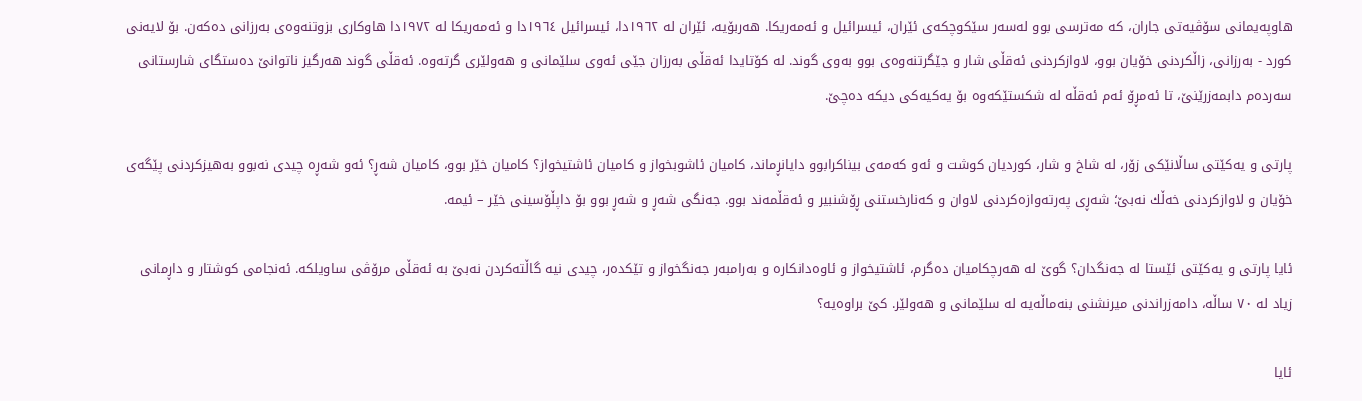هاوپەیمانی سۆڤیەتی جاران، کە مەترسی بوو لەسەر سێکوچکەی ئێران، ئیسرائیل و ئەمەریکا. هەربۆیە، ئێران لە ١٩٦٢دا، ئیسرائیل ١٩٦٤دا و ئەمەریکا لە ١٩٧٢دا هاوکاری بزوتنەوەی بەرزانی دەکەن. بۆ لایەنی کورد - بەرزانی، زاڵکردنی خۆیان بوو، لاوازکردنی ئەقڵی شار و جێگرتنەوەی بوو بەوی گوند. لە کۆتایدا ئەقڵی بەرزان جێی ئەوی سلێمانی و هەولێری گرتەوە. ئەقڵی گوند هەرگیز ناتوانێ دەستگای شارستانی سەردەم دابمەزرێنێ، تا ئەمڕۆ ئەم ئەقڵە لە شکستێکەوە بۆ یەکیەکی دیکە دەچێ.

پارتی و یەکێتی ساڵانێکی زۆر، لە شاخ و شار، کوردیان کوشت و ئەو کەمەی بیناکرابوو دایانڕماند، کامیان ئاشوبخواز و کامیان ئاشتیخواز؟ کامیان خێر بوو، کامیان شەڕ؟ ئەو شەڕە چیدی نەبوو بەهیزکردنی پێگەی خۆیان و لاوازکردنی خەڵك نەبێ؛ شەڕی پەرتەوازەکردنی لاوان و کەنارخستنی ڕۆشنبیر و ئەقڵمەند بوو. جەنگی شەڕ و شەڕ بوو بۆ داپڵۆسینی خێر – ئیمە.

ئایا پارتی و یەکێتی ئێستا لە جەنگدان؟ گوێ لە هەرچکامیان دەگرم، ئاشتیخواز و ئاوەدانکارە و بەرامبەر جەنگخواز و تێکدەر، چیدی نیە گاڵتەکردن نەبێ بە ئەقڵی مرۆڤی ساویلکە. ئەنجامی کوشتار و داڕمانی زیاد لە ٧٠ ساڵە، دامەزراندنی میرنشنی بنەماڵەیە لە سلێمانی و هەولێر. کێ براوەیە؟

ئایا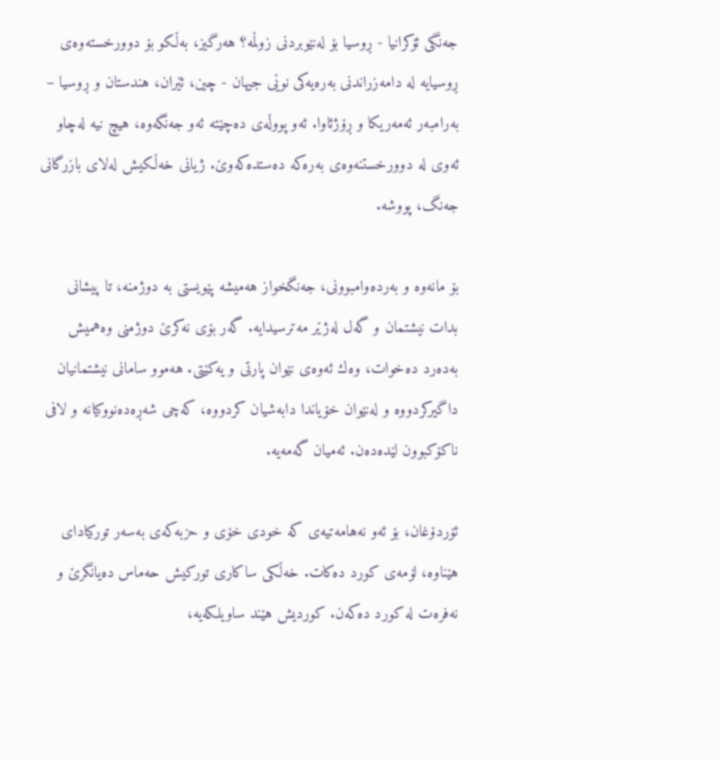جەنگی ئۆکرانیا - ڕوسیا بۆ لەنێوبردنی زوڵمە؟ هەرگیز، بەڵکو بۆ دوورخستەوەی ڕوسیایە لە دامەزراندنی بەرەیەکی نوێی جیهان - چین، ئێران، هندستان و ڕوسیا – بەرامبەر ئەمەریکا و ڕۆژئاوا. ئەو پووڵەی دەچێتە ئەو جەنگەوە، هیچ نیە لەچاو ئەوی لە دوورخستنەوەی بەرەکە دەستدەکەوێ. ژیانی خەڵکیش لەلای بازرگانی جەنگ، پووشە.

بۆ مانەوە و بەردەوامبوونی، جەنگخواز هەمیشە پێویستی بە دوژمنە، تا پیشانی بدات نیشتمان و گەل لەژێر مەترسیدایە. گەر بۆی نەکرێ دوژمنی وەهمیش بەدەرد دەخوات، وەك ئەوەی نێوان پارتی و یەکێتی. هەموو سامانی نیشتمانیان داگیرکردووە و لەنێوان خۆیاندا دابەشیان کردووە، کەچی شەڕەدەنووکیانە و لافی ناکۆکبوون لێدەدەن. ئەمیان گەمەیە.

ئۆردۆغان، بۆ ئەو نەهامەتیەی کە خودی خۆی و حزبەکەی بەسەر تورکیادای هێناوە، لۆمەی کورد دەکات. خەڵکی ساکاری تورکیش حەماس دەیانگرێ و نەفرەت لە کورد دەکەن. کوردیش هێند ساویلکەیە،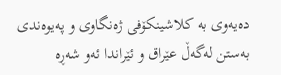دەیەوی بە کلاشینکۆفی ژەنگاوی و پەیوەندی بەستن لەگەڵ عێراق و ئێراندا ئەو شەڕە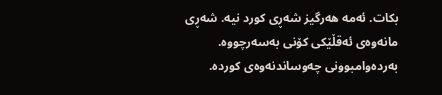بکات. ئەمە هەرگیز شەڕی کورد نیە. شەڕی مانەوەی ئەقڵێکی کۆنی بەسەرچووە. بەردەوامبوونی چەوساندنەوەی کوردە.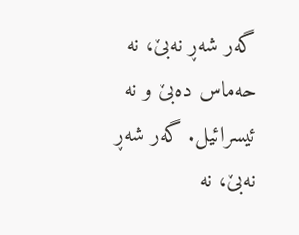گەر شەڕ نەبێ، نە حەماس دەبێ و نە ئیسرائیل. گەر شەڕ نەبێ، نە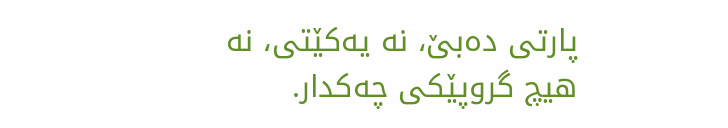پارتی دەبێ، نە یەکێتی، نە هیچ گروپێکی چەکدار.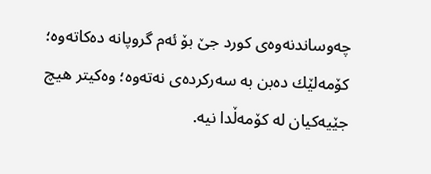چەوساندنەوەی کورد جێ بۆ ئەم گروپانە دەکاتەوە؛ کۆمەلێك دەبن بە سەرکردەی نەتەوە؛ وەکیتر هیچ جێیەکیان لە کۆمەڵدا نیە.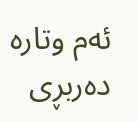ئەم وتارە دەربڕی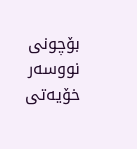بۆچونی نووسەر خۆیەتی